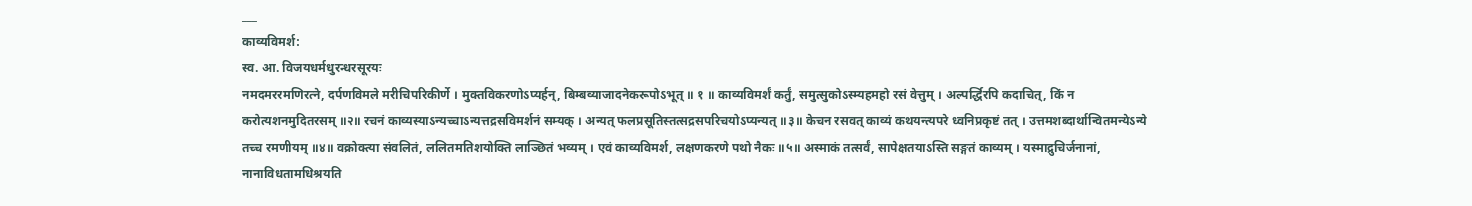___
काव्यविमर्श:
स्व. आ. विजयधर्मधुरन्धरसूरयः
नमदमररमणिरत्ने, दर्पणविमले मरीचिपरिकीर्णे । मुक्तविकरणोऽप्यर्हन्, बिम्बव्याजादनेकरूपोऽभूत् ॥ १ ॥ काव्यविमर्शं कर्तुं, समुत्सुकोऽस्म्यहमहो रसं वेत्तुम् । अल्पर्द्धिरपि कदाचित्, किं न करोत्यशनमुदितरसम् ॥२॥ रचनं काव्यस्याऽन्यच्चाऽन्यत्तद्रसविमर्शनं सम्यक् । अन्यत् फलप्रसूतिस्तत्सद्रसपरिचयोऽप्यन्यत् ॥३॥ केचन रसवत् काव्यं कथयन्त्यपरे ध्वनिप्रकृष्टं तत् । उत्तमशब्दार्थान्वितमन्येऽन्ये तच्च रमणीयम् ॥४॥ वक्रोक्त्या संवलितं, ललितमतिशयोक्ति लाञ्छितं भव्यम् । एवं काव्यविमर्श, लक्षणकरणे पथो नैकः ॥५॥ अस्माकं तत्सर्वं, सापेक्षतयाऽस्ति सङ्गतं काव्यम् । यस्माद्रुचिर्जनानां, नानाविधतामधिश्रयति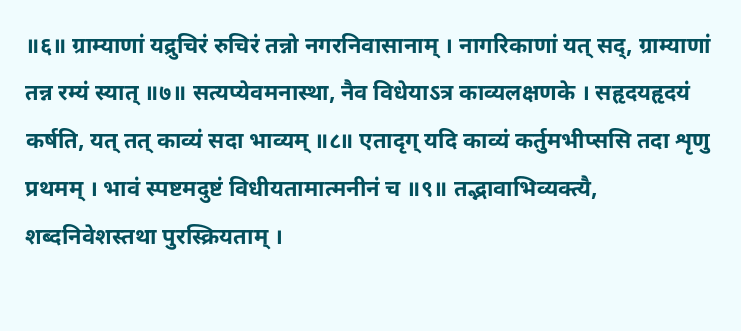॥६॥ ग्राम्याणां यद्रुचिरं रुचिरं तन्नो नगरनिवासानाम् । नागरिकाणां यत् सद्, ग्राम्याणां तन्न रम्यं स्यात् ॥७॥ सत्यप्येवमनास्था, नैव विधेयाऽत्र काव्यलक्षणके । सहृदयहृदयं कर्षति, यत् तत् काव्यं सदा भाव्यम् ॥८॥ एतादृग् यदि काव्यं कर्तुमभीप्ससि तदा शृणु प्रथमम् । भावं स्पष्टमदुष्टं विधीयतामात्मनीनं च ॥९॥ तद्भावाभिव्यक्त्यै, शब्दनिवेशस्तथा पुरस्क्रियताम् ।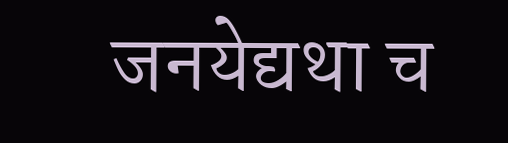जनयेद्यथा च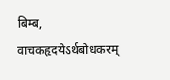बिम्ब, वाचकहृदयेऽर्थबोधकरम्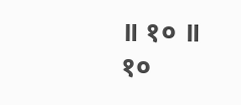॥ १० ॥
१०